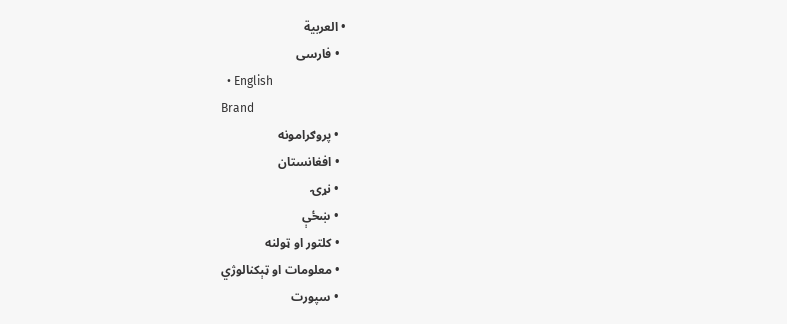• العربية
  • فارسی
  • English
Brand
  • پروګرامونه
  • افغانستان
  • نړۍ
  • ښځې
  • کلتور او ټولنه
  • معلومات او ټېکنالوژي
  • سپورت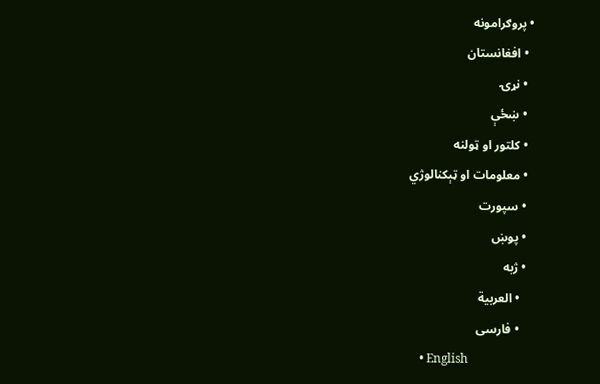• پروګرامونه
  • افغانستان
  • نړۍ
  • ښځې
  • کلتور او ټولنه
  • معلومات او ټېکنالوژي
  • سپورت
  • پوښ
  • ژبه
    • العربية
    • فارسی
    • English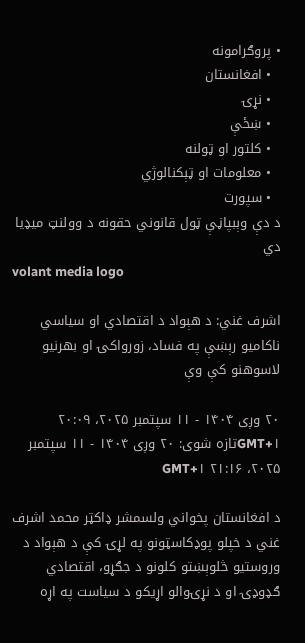• پروګرامونه
  • افغانستان
  • نړۍ
  • ښځې
  • کلتور او ټولنه
  • معلومات او ټېکنالوژي
  • سپورت
د دې وېبپاڼې ټول قانوني حقونه د وولنټ میډیا دي
volant media logo

اشرف غني: د هېواد د اقتصادي او سیاسي ناکامیو رېښې په فساد، زورواکۍ او بهرنیو لاسوهنو کې وې

۲۰ وږی ۱۴۰۴ - ۱۱ سپتمبر ۲۰۲۵، ۲۰:۰۹ GMT+۱تازه شوی: ۲۰ وږی ۱۴۰۴ - ۱۱ سپتمبر ۲۰۲۵، ۲۱:۱۶ GMT+۱

د افغانستان پخواني ولسمشر ډاکټر محمد اشرف غني د خپلو پوډکاسټونو په لړۍ کې د هېواد د وروستیو څلوېښتو کلونو د جګړو، اقتصادي ګډوډۍ او د نړۍوالو اړیکو د سیاست په اړه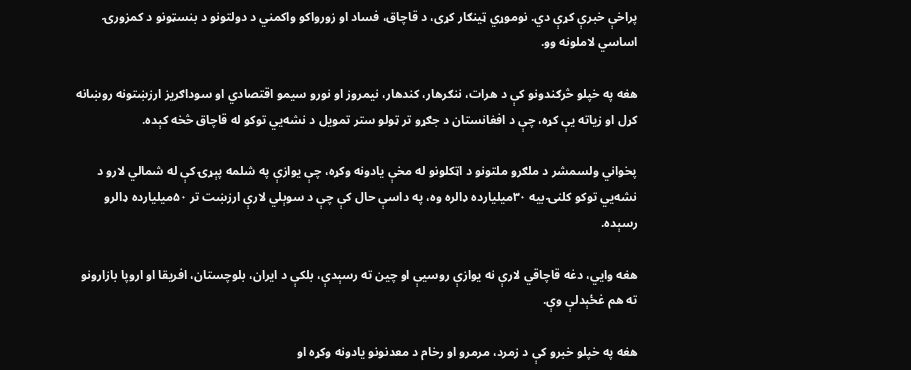پراخې خبرې کړې دي. نوموړي ټینګار کړی، د قاچاق، فساد او زورواکو واکمني د دولتونو د بنسټونو د کمزورۍ اساسي لاملونه وو.

هغه په خپلو څرګندونو کې د هرات، ننګرهار، کندهار، نیمروز او نورو سیمو اقتصادي او سوداګریز ارزښتونه روښانه کړل او زیاته یې کړه، چې د افغانستان د جګړو تر ټولو ستر تمویل د نشه‌يي توکو له قاچاق څخه کېده.

پخواني ولسمشر د ملګرو ملتونو د اټکلونو له مخې یادونه وکړه، چې یوازې په شلمه پېړۍ کې له شمالي لارو د نشه‌يي توکو کلنۍ بیه ۳۰میلیارده ډالره وه، په داسې حال کې چې د سوېلي لارې ارزښت تر ۵۰میلیارده ډالرو رسېده.

هغه وایي، دغه قاچاقي لارې نه یوازې روسیې او چین ته رسېدې، بلکې د ایران، بلوچستان، افریقا او اروپا بازارونو ته هم غځېدلې وې.

هغه په خپلو خبرو کې د زمرد، مرمرو او رخام د معدنونو یادونه وکړه او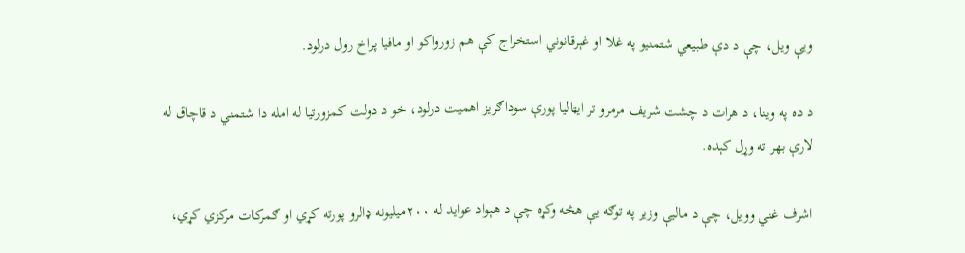ویې ویل، چې د دې طبیعي شتمنیو په غلا او غېرقانوني استخراج کې هم زورواکو او مافیا پراخ رول درلود.

د ده په وینا، د هرات د چشت شریف مرمرو تر ایټالیا پورې سوداګریز اهمیت درلود، خو د دولت کمزورتیا له امله دا شتمني د قاچاق له لارې بهر ته وړل کېده.

اشرف غني وویل، چې د مالیې وزیر په توګه یې هڅه وکړه چې د هېواد عواید له ۲۰۰میلیونه ډالرو پورته کړي او ګمرکات مرکزي کړي،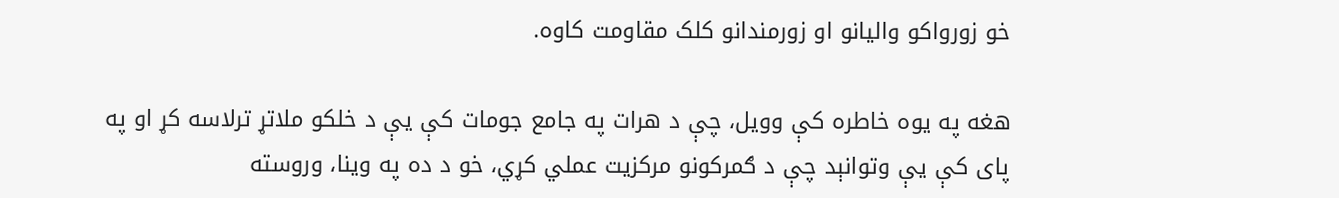خو زورواکو واليانو او زورمندانو کلک مقاومت کاوه.

هغه په یوه خاطره کې وویل، چې د هرات په جامع جومات کې یې د خلکو ملاتړ ترلاسه کړ او په پای کې یې وتوانېد چې د ګمرکونو مرکزیت عملي کړي، خو د ده په وینا، وروسته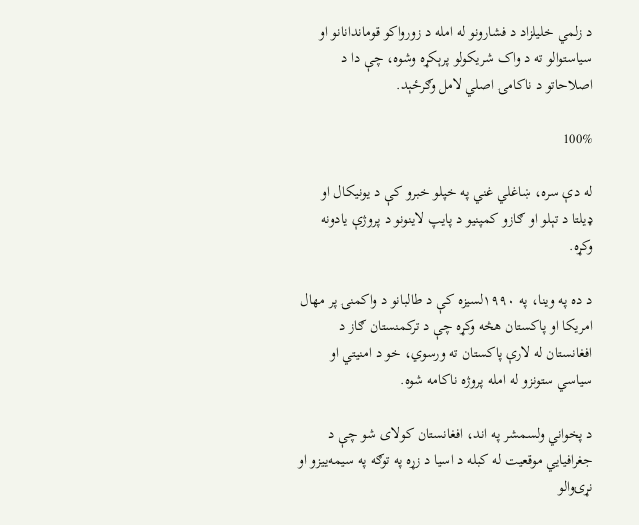د زلمي خلیلزاد د فشارونو له امله د زورواکو قوماندانانو او سیاستوالو ته د واک شریکولو پرېکړه وشوه، چې دا د اصلاحاتو د ناکامۍ اصلي لامل وګرځېد.

100%

له دې سره، ښاغلي غني په خپلو خبرو کې د یونیکال او ډیلتا د تېلو او ګازو کمپنیو د پایپ لاینونو د پروژې یادونه وکړه.

د ده په وینا، په ۱۹۹۰لسیزه کې د طالبانو د واکمنۍ پر مهال امریکا او پاکستان هڅه وکړه چې د ترکمنستان ګاز د افغانستان له لارې پاکستان ته ورسوي، خو د امنیتي او سیاسي ستونزو له امله پروژه ناکامه شوه.

د پخواني ولسمشر په اند، افغانستان کولای شو چې د جغرافیایي موقعیت له کبله د اسیا د زړه په توګه په سیمه‌ییزو او نړۍوالو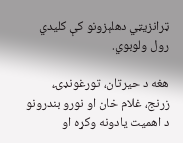ټرانزیټي دهلېزونو کې کلیدي رول ولوبوي.

هغه د حیرتان، تورغونډۍ، زرنج، غلام خان او نورو بندرونو د اهمیت یادونه وکړه او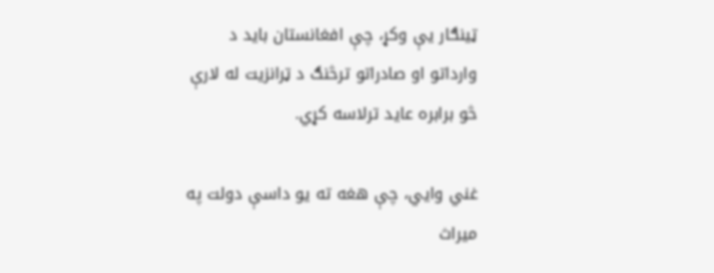ټینګار یې وکړ، چې افغانستان باید د وارداتو او صادراتو ترڅنګ د ټرانزیت له لارې څو برابره عاید ترلاسه کړي.

غني وايي، چې هغه ته یو داسې دولت په میراث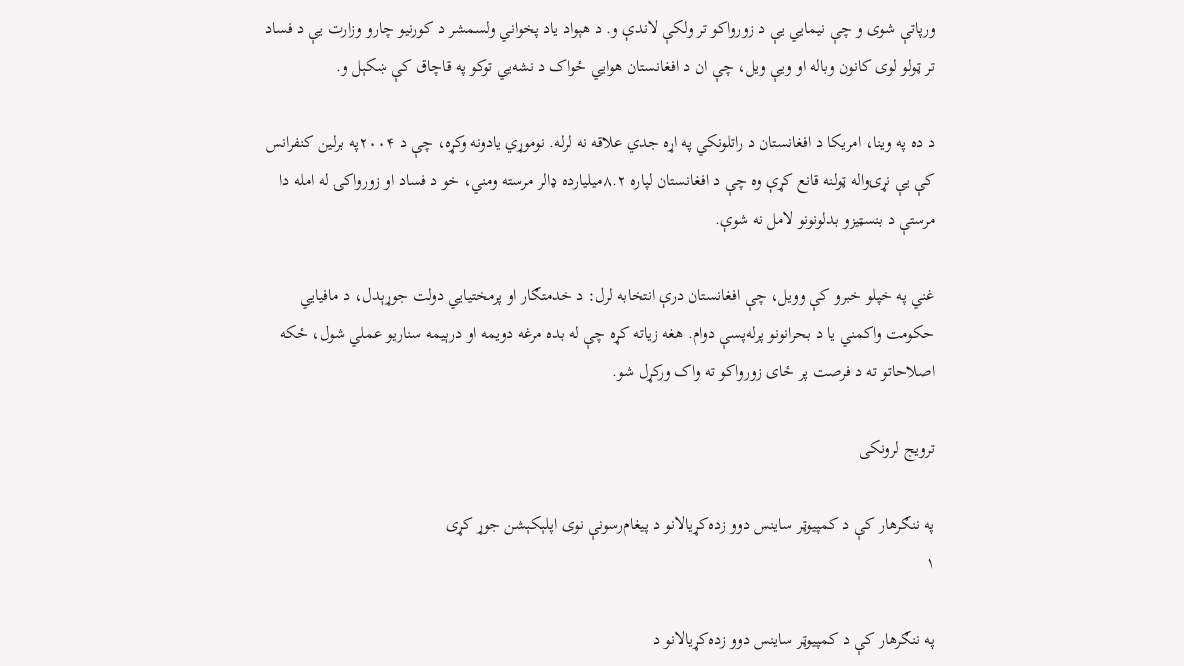ورپاتې شوی و چې نیمایي یې د زورواکو تر ولکې لاندې و. د هېواد یاد پخواني ولسمشر د کورنیو چارو وزارت یې د فساد تر ټولو لوی کانون وباله او ویې ویل، چې ان د افغانستان هوايي ځواک د نشه‌يي توکو په قاچاق کې ښکېل و.

د ده په وینا، امریکا د افغانستان د راتلونکي په اړه جدي علاقه نه لرله. نوموړي یادونه وکړه، چې د ۲۰۰۴په برلین کنفرانس کې یې نړۍواله ټولنه قانع کړې وه چې د افغانستان لپاره ۸.۲میلیارده ډالر مرسته ومني، خو د فساد او زورواکۍ له امله دا مرستې د بنسټیزو بدلونونو لامل نه شوې.

غني په خپلو خبرو کې وویل، چې افغانستان درې انتخابه لرل: د خدمتګار او پرمختیایي دولت جوړېدل، د مافیايي حکومت واکمني یا د بحرانونو پرله‌پسې دوام. هغه زیاته کړه چې له بده مرغه دویمه او درېیمه سناریو عملي شول، ځکه اصلاحاتو ته د فرصت پر ځای زورواکو ته واک ورکړل شو.

ترویج لرونکی

په ننګرهار کې د کمپیوټر ساینس دوو زده‌کړیالانو د پیغام‌رسونې نوی اپلېکېشن جوړ کړی
۱

په ننګرهار کې د کمپیوټر ساینس دوو زده‌کړیالانو د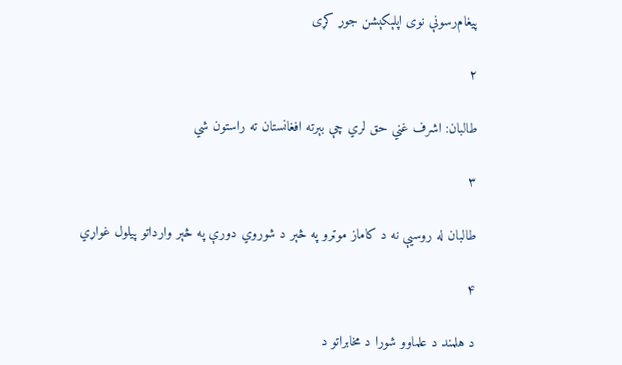پیغام‌رسونې نوی اپلېکېشن جوړ کړی

۲

طالبان: اشرف غني حق لري چې بېرته افغانستان ته راستون شي

۳

طالبان له روسیې نه د کاماز موټرو په څېر د شوروي دورې په څېر وارداتو پیلول غواړي

۴

د هلمند د علماوو شورا د مخابراتو د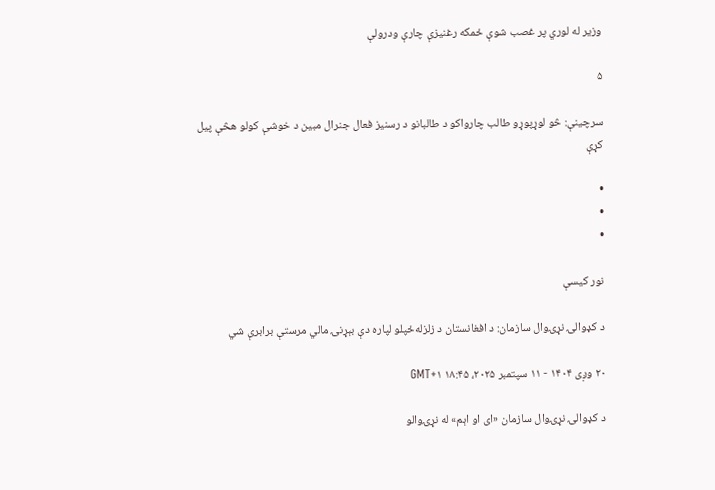وزیر له لوري پر غصب شوې ځمکه رغنیزې چارې ودرولې

۵

سرچینې: څو لوړپوړو طالب چارواکو د طالبانو د رسنیز فعال جنرال مبین د خوشې کولو هڅې پیل کړې

•
•
•

نور کیسې

د کډوالۍ نړۍوال سازمان: د افغانستان د زلزله‌ځپلو لپاره دې بېړنۍ مالي مرستې برابرې شي

۲۰ وږی ۱۴۰۴ - ۱۱ سپتمبر ۲۰۲۵، ۱۸:۴۵ GMT+۱

د کډوالۍ نړۍوال سازمان «ای او اېم» له نړۍوالو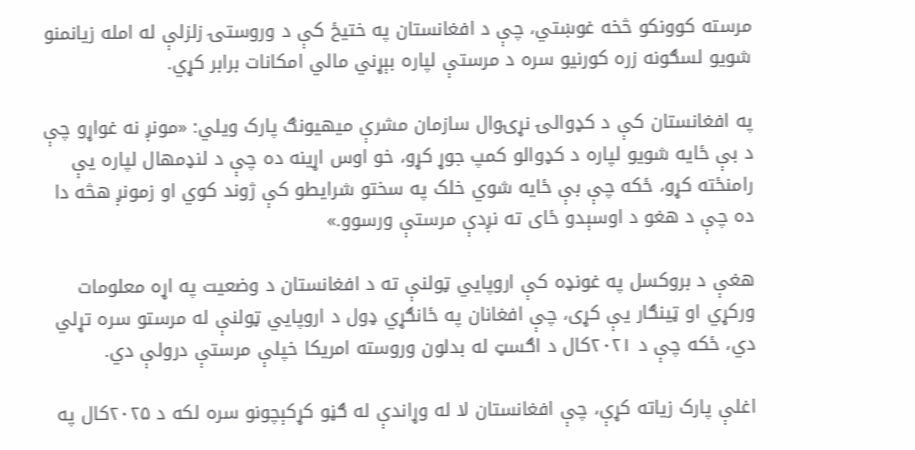مرسته کوونکو څخه غوښتي، چې د افغانستان په ختیځ کې د وروستۍ زلزلې له امله زیانمنو شویو لسګونه زره کورنیو سره د مرستې لپاره بېړني مالي امکانات برابر کړي.

په افغانستان کې د کډوالۍ نړۍوال سازمان مشرې میهیونګ پارک ویلي: «مونږ نه غواړو چې د بې ځایه شویو لپاره د کډوالو کمپ جوړ کړو، خو اوس اړینه ده چې د لنډمهال لپاره یې رامنځته کړو، ځکه چې بې ځایه شوي خلک په سختو شرایطو کې ژوند کوي او زمونږ هڅه دا ده چې د هغو د اوسېدو ځای ته نږدې مرستې ورسوو.»

هغې د بروکسل په غونډه کې اروپایي ټولنې ته د افغانستان د وضعیت په اړه معلومات ورکړي او ټینګار یې کړی، چې افغانان په ځانګړي ډول د اروپایي ټولنې له مرستو سره تړلي دي، ځکه چې د ۲۰۲۱کال د اګسټ له بدلون وروسته امریکا خپلې مرستې درولې دي.

اغلې پارک زیاته کړې، چې افغانستان لا له وړاندې له ګڼو کړکېچونو سره لکه د ۲۰۲۵کال په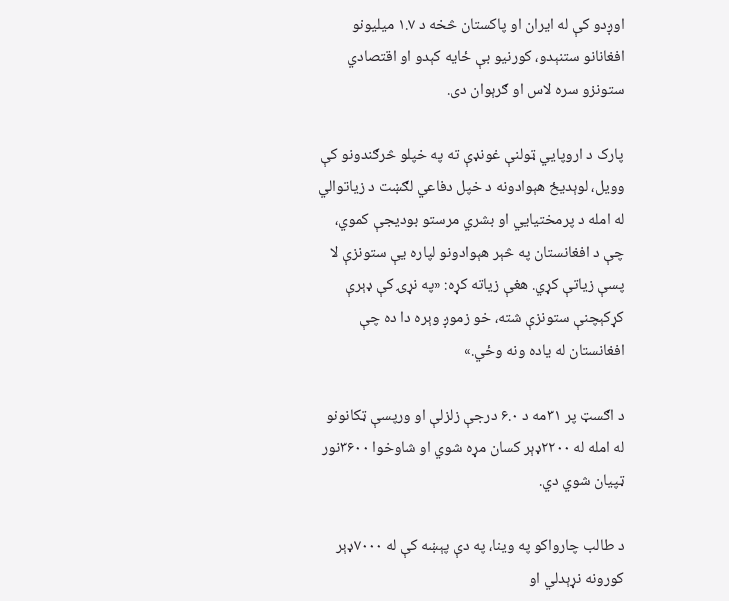اوږدو کې له ایران او پاکستان څخه د ۱.۷ میلیونو افغانانو ستنېدو، کورنيو بې ځایه کېدو او اقتصادي ستونزو سره لاس او ګرېوان دی.

پارک د اروپايي ټولنې غونډې ته په خپلو څرګندونو کې وویل، لوېدیځ هېوادونه د خپل دفاعي لګښت د زیاتوالي له امله د پرمختیايي او بشري مرستو بودیجې کموي، چې د افغانستان په څېر هېوادونو لپاره یې ستونزې لا پسې زیاتې کړي. هغې زیاته کړه: «په نړۍ کې ډېرې کړکېچنې ستونزې شته، خو زموږ وېره دا ده چې افغانستان له یاده ونه‌ وځي.»

د اګسټ پر ۳۱مه د ۶.۰ درجې زلزلې او ورپسې ټکانونو له امله له ۲۲۰۰ډېر کسان مړه شوي او شاوخوا ۳۶۰۰نور ټپیان شوي دي.

د طالب چارواکو په وینا، په دې پېښه کې له ۷۰۰۰ډېر کورونه نړېدلي او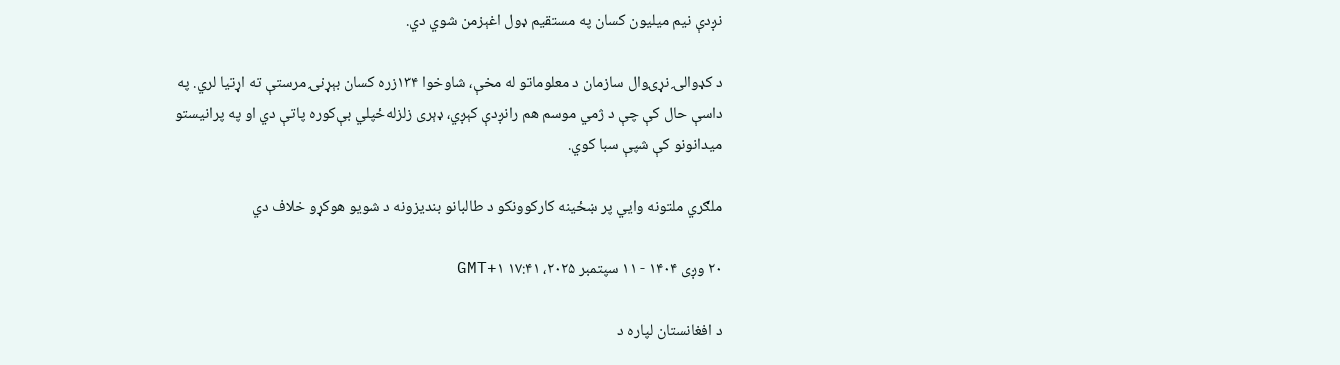نږدې نیم میلیون کسان په مستقیم ډول اغېزمن شوي دي.

د کډوالۍ نړۍوال سازمان د معلوماتو له مخې، شاوخوا ۱۳۴زره کسان بېړنۍ مرستې ته اړتیا لري. په داسې حال کې چې د ژمي موسم هم رانږدې کېږي، ډېری زلزله‌ځپلي بې‌کوره پاتې دي او په پرانیستو میدانونو کې شپې سبا کوي.

ملګري ملتونه وايي پر ښځینه کارکوونکو د طالبانو بندیزونه د شویو هوکړو خلاف دي

۲۰ وږی ۱۴۰۴ - ۱۱ سپتمبر ۲۰۲۵، ۱۷:۴۱ GMT+۱

د افغانستان لپاره د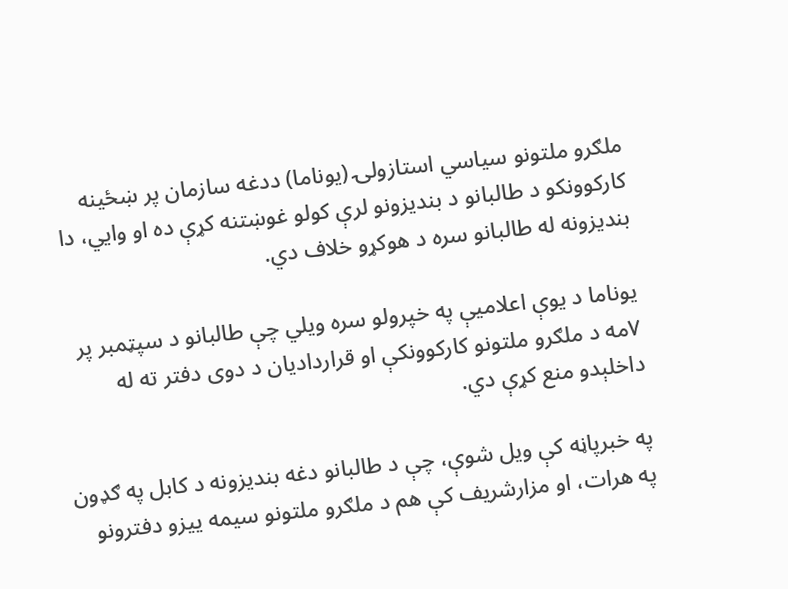ملګرو ملتونو سیاسي استازولۍ (یوناما) ددغه سازمان پر ښځینه کارکوونکو د طالبانو د بندیزونو لرې کولو غوښتنه کړې ده او وايي، دا بندیزونه له طالبانو سره د هوکړو خلاف دي.

یوناما د یوې اعلامیې په خپرولو سره ویلي چې طالبانو د سپټمبر پر ۷مه د ملګرو ملتونو کارکوونکې او قراردادیان د دوی دفتر ته له داخلېدو منع کړې دي.

په خبرپاڼه کې ویل شوې، چې د طالبانو دغه بندیزونه د کابل په ګډون په هرات، او مزارشریف کې هم د ملګرو ملتونو سیمه ییزو دفترونو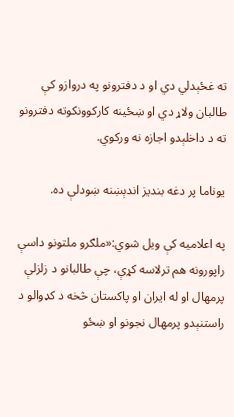ته غځېدلي دي او د دفترونو په دروازو کې طالبان ولاړ دي او ښځینه کارکوونکوته دفترونو ته د داخلېدو اجازه نه ورکوي.

یوناما پر دغه بندیز اندېښنه ښودلې ده.

په اعلامیه کې ویل شوي:«ملګرو ملتونو داسې راپورونه هم ترلاسه کړې، چې طالبانو د زلزلې پرمهال او له ایران او پاکستان څخه د کډوالو د راستنېدو پرمهال نجونو او ښځو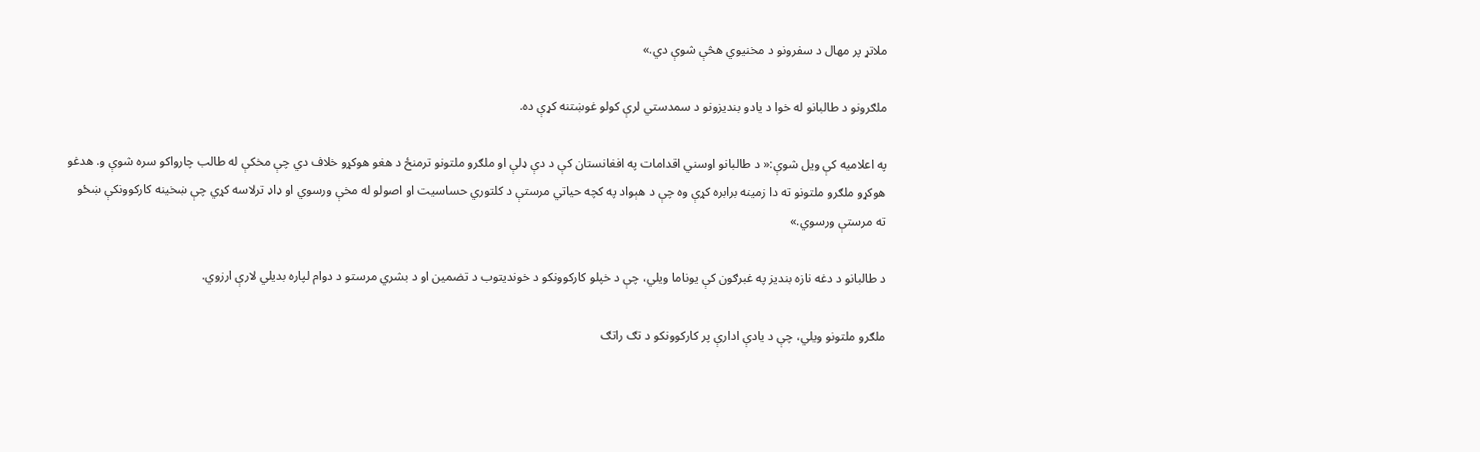ملاتړ پر مهال د سفرونو د مخنیوي هڅې شوې دي.»

ملګرونو د طالبانو له خوا د یادو بندیزونو د سمدستي لرې کولو غوښتنه کړې ده.

په اعلامیه کې ویل شوې:« د طالبانو اوسني اقدامات په افغانستان کې د دې ډلې او ملګرو ملتونو ترمنځ د هغو هوکړو خلاف دي چې مخکې له طالب چارواکو سره شوې و. هدغو هوکړو ملګرو ملتونو ته دا زمینه برابره کړې وه چې د هېواد په کچه حیاتي مرستې د کلتوري حساسیت او اصولو له مخې ورسوي او ډاډ ترلاسه کړي چې ښخینه کارکوونکې ښځو ته مرستې ورسوي.»

د طالبانو د دغه نازه بندیز په غبرګون کې یوناما ویلي، چې د خپلو کارکوونکو د خوندیتوب د تضمین او د بشري مرستو د دوام لپاره بدیلي لارې ارزوي.

ملګرو ملتونو ویلي، چې د یادې ادارې پر کارکوونکو د تګ راتګ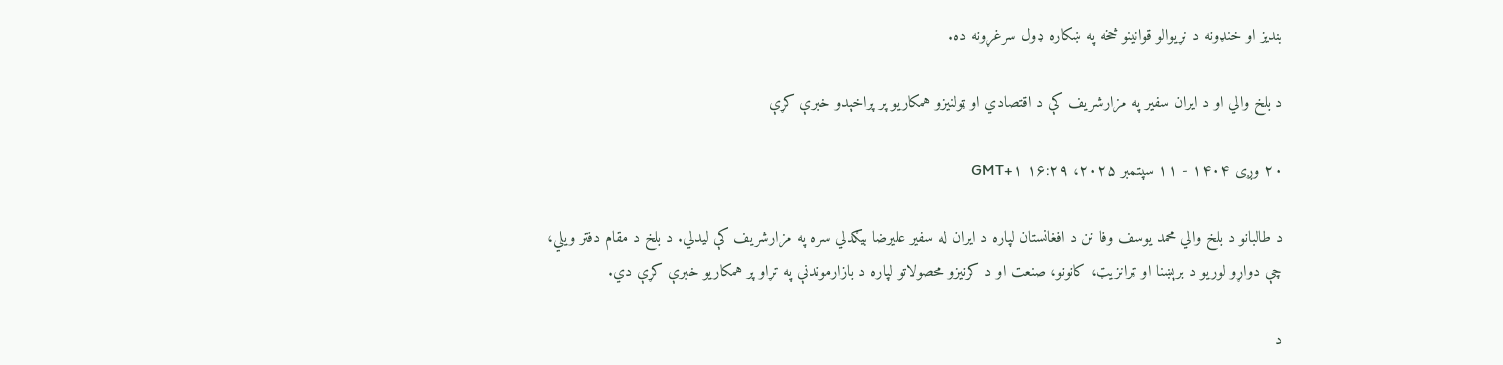بندیز او خنډونه د نړیوالو قوانینو څخه په ښکاره ډول سرغړونه ده.

د بلخ والي او د ایران سفیر په مزارشریف کې د اقتصادي او ټولنیزو همکاریو پر پراخېدو خبرې کړې

۲۰ وږی ۱۴۰۴ - ۱۱ سپتمبر ۲۰۲۵، ۱۶:۲۹ GMT+۱

د طالبانو د بلخ والي محمد یوسف وفا نن د افغانستان لپاره د ایران له سفیر علیرضا بیګدلي سره په مزارشریف کې لیدلي. د بلخ د مقام دفتر ویلي، چې دواړو لوریو د برېښنا او ټرانزیټ، کانونو، صنعت او د کرنیزو محصولاتو لپاره د بازارموندنې په تړاو پر همکاریو خبرې کړې دي.

د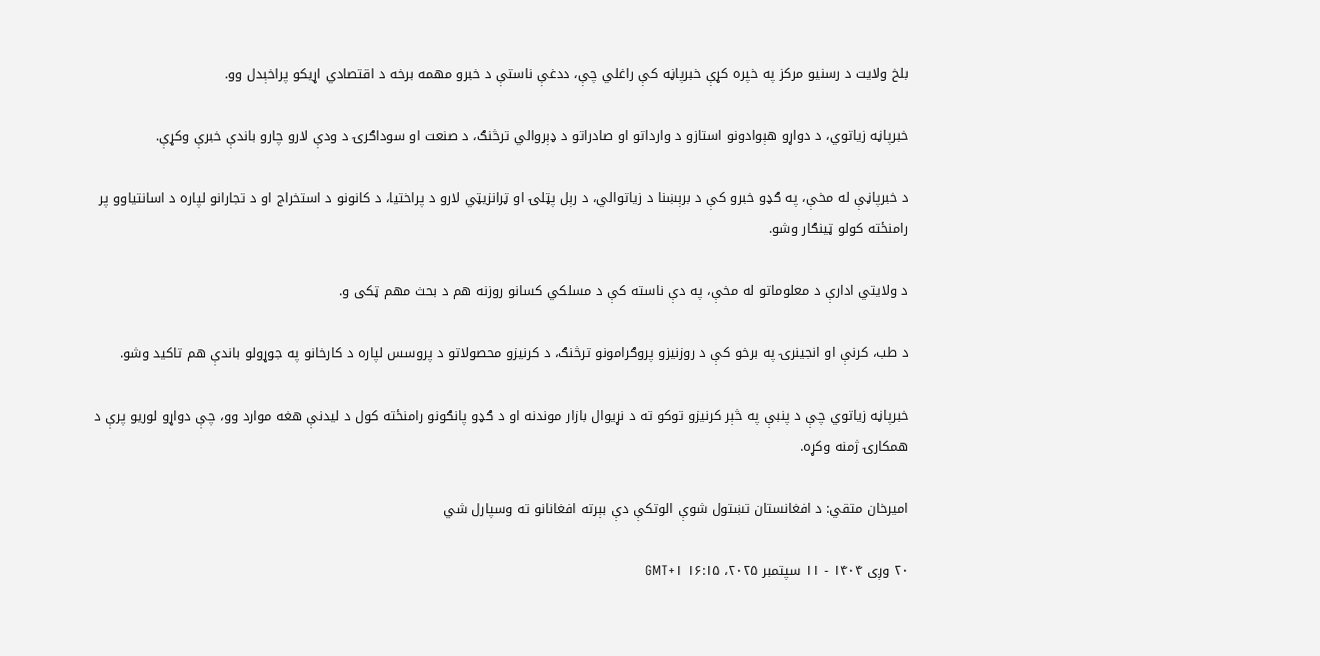بلخ ولایت د رسنیو مرکز په خپره کړې خبرپاڼه کې راغلي چې، ددغې ناستې د خبرو مهمه برخه د اقتصادي اړیکو پراخېدل وو.

خبرپاڼه زیاتوي، د دواړو هېوادونو استازو د وارداتو او صادراتو د ډېروالي ترڅنګ، د صنعت او سوداګرۍ د ودې لارو چارو باندې خبرې وکړې.

د خبرپاڼې له مخې، په ګډو خبرو کې د برېښنا د زیاتوالي، د رېل پټلۍ او ټرانزیټي لارو د پراختیا، د کانونو د استخراج او د تجارانو لپاره د اسانتیاوو پر رامنځته کولو ټینګار وشو.

د ولایتي ادارې د معلوماتو له مخې، په دې ناسته کې د مسلکي کسانو روزنه هم د بحث مهم ټکی و.

د طب، کرنې او انجینرۍ په برخو کې د روزنیزو پروګرامونو ترڅنګ، د کرنیزو محصولاتو د پروسس لپاره د کارخانو په جوړولو باندې هم تاکید وشو.

خبرپاڼه زیاتوي چې د پنبې په څېر کرنیزو توکو ته د نړیوال بازار موندنه او د ګډو پانګونو رامنځته کول د لیدنې هغه موارد وو، چې دواړو لوریو پرې د همکارۍ ژمنه وکړه.

امیرخان متقي: د افغانستان تښتول شوې الوتکې دې بېرته افغانانو ته وسپارل شي

۲۰ وږی ۱۴۰۴ - ۱۱ سپتمبر ۲۰۲۵، ۱۶:۱۵ GMT+۱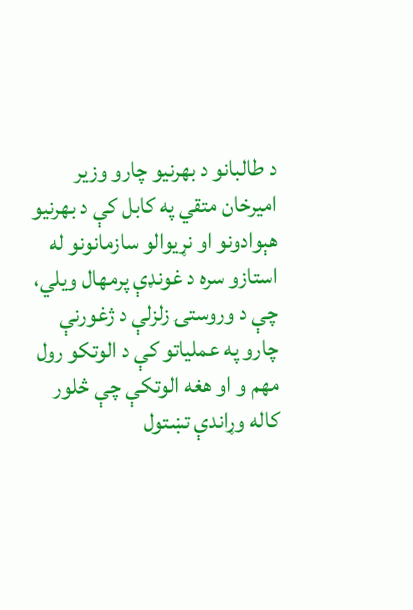د طالبانو د بهرنیو چارو وزیر امیرخان متقي په کابل کې د بهرنیو هېوادونو او نړیوالو سازمانونو له استازو سره د غونډې پرمهال ویلي، چې د وروستۍ زلزلې د ژغورنې چارو په عملیاتو کې د الوتکو رول مهم و او هغه الوتکې چې څلور کاله وړاندې تښتول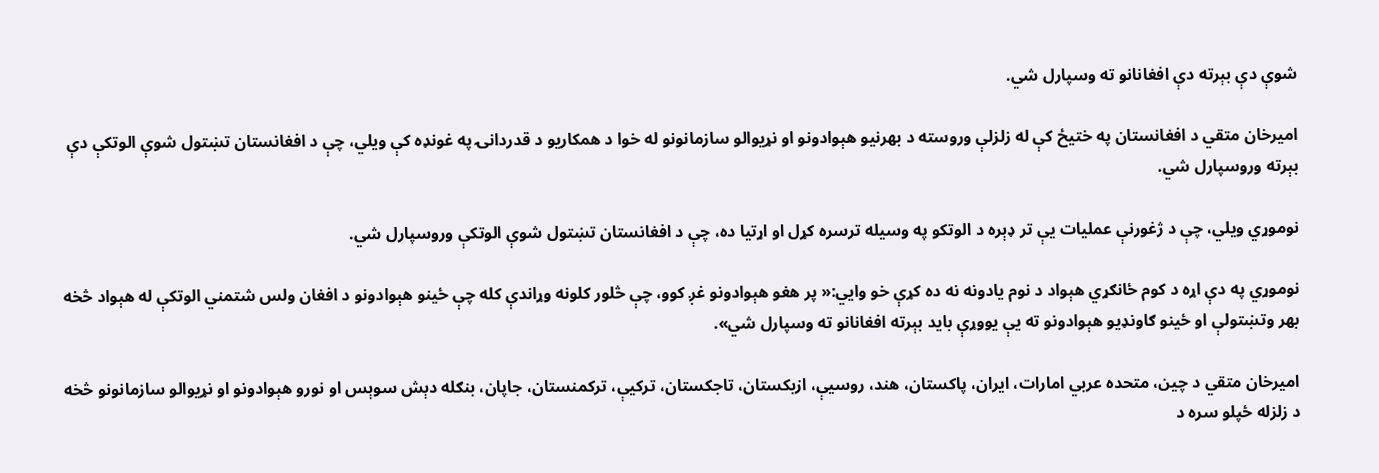شوې دې بېرته دې افغانانو ته وسپارل شي.

امیرخان متقي د افغانستان په ختیځ کې له زلزلې وروسته د بهرنیو هېوادونو او نړیوالو سازمانونو له خوا د همکاریو د قدردانۍ په غونډه کې ویلي، چې د افغانستان تښتول شوې الوتکې دې بېرته وروسپارل شي.

نوموړي ویلي، چې د ژغورنې عملیات یې تر ډېره د الوتکو په وسیله ترسره کړل او اړتیا ده، چې د افغانستان تښتول شوې الوتکې وروسپارل شي.

نوموړي په دې اړه د کوم ځانګړي هېواد د نوم یادونه نه ده کړې خو وايي:« پر هغو هېوادونو غږ کوو، چې څلور کلونه وړاندې کله چې ځینو هېوادونو د افغان ولس شتمني الوتکې له هېواد څخه بهر وتښتولې او ځینو ګاونډیو هېوادونو ته یې یووړې باید بېرته افغانانو ته وسپارل شي».

امیرخان متقي د چین، متحده عربي امارات، ایران، پاکستان، هند، روسیې، ازبکستان، تاجکستان، ترکیې، ترکمنستان، جاپان، بنګله دېش سوېس او نورو هېوادونو او نړیوالو سازمانونو څخه د زلزله ځپلو سره د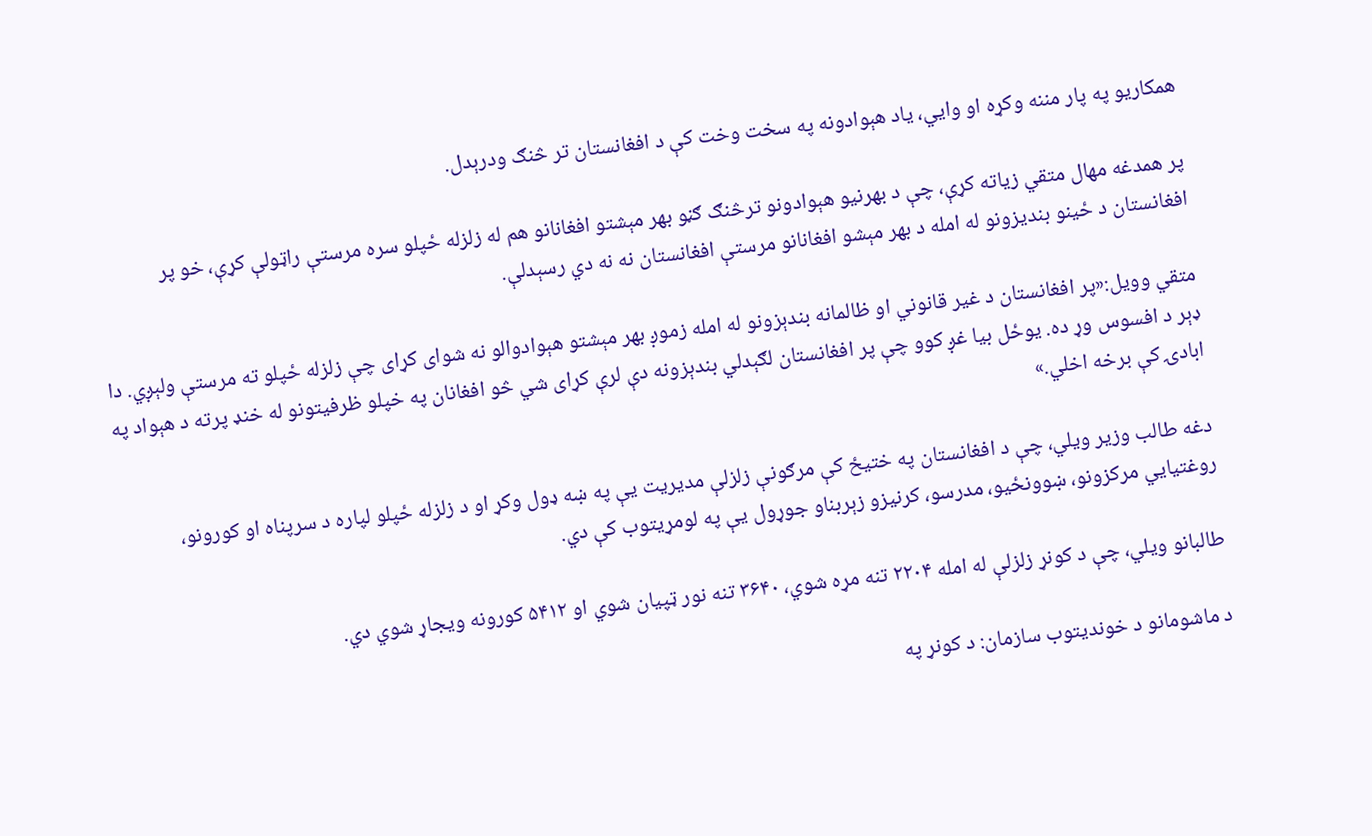همکاریو په پار مننه وکړه او وايي، یاد هېوادونه په سخت وخت کې د افغانستان تر څنګ ودرېدل.

پر همدغه مهال متقي زیاته کړې، چې د بهرنیو هېوادونو ترڅنګ ګڼو بهر مېشتو افغانانو هم له زلزله ځپلو سره مرستې راټولې کړې، خو پر افغانستان د ځینو بندیزونو له امله د بهر مېشو افغانانو مرستې افغانستان نه نه دي رسېدلې.

متقي وویل:«پر افغانستان د غیر قانوني او ظالمانه بندېزونو له امله زموږ بهر مېشتو هېوادوالو نه شوای کړای چې زلزله ځپلو ته مرستې ولېږي. دا ډېر د افسوس وړ ده. یوځل بیا غږ کوو چې پر افغانستان لګېدلي بندېزونه دې لرې کړای شي څو افغانان په خپلو ظرفیتونو له خنډ پرته د هېواد په ابادۍ کې برخه اخلي.»

دغه طالب وزیر ویلي، چې د افغانستان په ختیځ کې مرګونې زلزلې مدیریت یې په ښه ډول وکړ او د زلزله ځپلو لپاره د سرپناه او کورونو، روغتیايي مرکزونو، ښوونځیو، مدرسو، کرنیزو زېربناو جوړول یې په لومړیتوب کې دي.

طالبانو ویلي، چې د کونړ زلزلې له امله ۲۲۰۴ تنه مړه شوي، ۳۶۴۰ تنه نور ټپیان شوي او ۵۴۱۲ کورونه ویجاړ شوي دي.

د ماشومانو د خوندیتوب سازمان: د کونړ په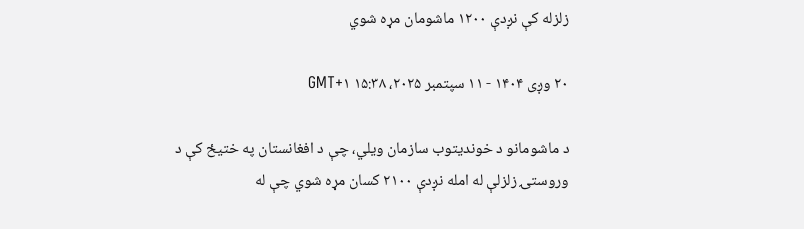زلزله کې نږدې ۱۲۰۰ ماشومان مړه شوي

۲۰ وږی ۱۴۰۴ - ۱۱ سپتمبر ۲۰۲۵، ۱۵:۳۸ GMT+۱

د ماشومانو د خوندیتوب سازمان ویلي، چې د افغانستان په ختیځ کې د وروستۍ زلزلې له امله نږدې ۲۱۰۰ کسان مړه شوي چې له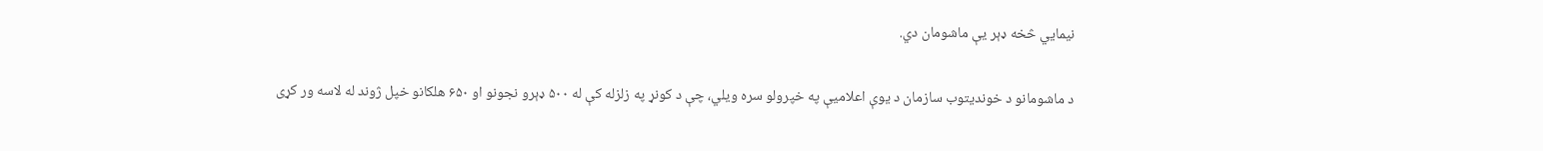نیمايي څخه ډېر یې ماشومان دي.

د ماشومانو د خوندیتوب سازمان د یوې اعلامیې په خپرولو سره ویلي، چې د کونړ په زلزله کې له ۵۰۰ ډېرو نجون‍و او ۶۵۰ هلکانو خپل ژوند له لاسه ور کړی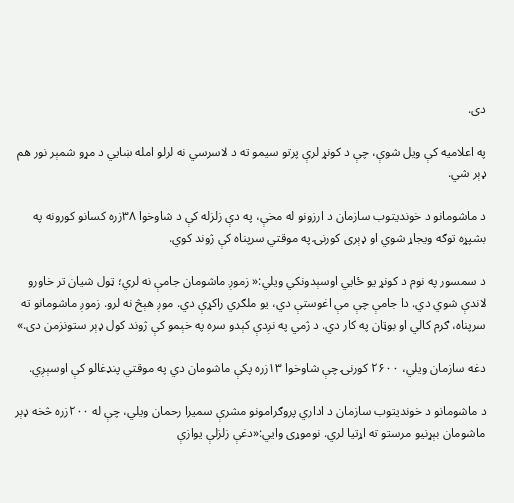دی.

په اعلامیه کې ویل شوې، چې د کونړ لرې پرتو سیمو ته د لاسرسي نه لرلو امله ښايي د مړو شمېر نور هم ډېر شي.

د ماشومانو د خوندیتوب سازمان د ارزونو له مخې، په دې زلزله کې د شاوخوا ۳۸زره کسانو کورونه په بشپړه توګه ویجاړ شوي او ډېری کورنۍ په موقتي سرپناه کې ژوند کوي.

د سمسور په نوم د کونړ یو ځايي اوسېدونکي ویلي:« زموږ ماشومان جامې نه لري؛ ټول شیان تر خاورو لاندې شوي دي. دا جامې چې مې اغوستې دي، یو ملګري راکړې دي. موږ هېڅ نه لرو. زموږ ماشومانو ته سرپناه، ګرم کالي او بوټان په کار دي. د ژمي په نږدې کېدو سره په خېمو کې ژوند کول ډېر ستونزمن دی.»

دغه سازمان ویلي، ۲۶۰۰ کورنۍ چې شاوخوا ۱۳زره پکې ماشومان دي په موقتي پنډغالو کې اوسېږي.

د ماشومانو د خوندیتوب سازمان د اداري پروګرامونو مشرې سمیرا رحمان ویلي، چې له ۲۰۰زره څخه ډېر ماشومان بېړنیو مرستو ته اړتیا لري. نوموړی وايي:«دغې زلزلې یوازې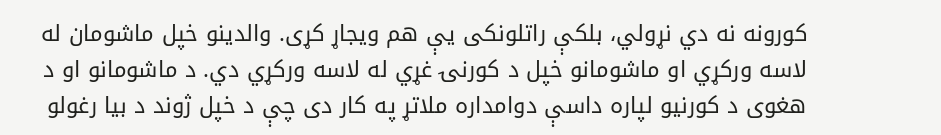کورونه نه دي نړولي، بلکې راتلونکی یې هم ویجاړ کړی. والدینو خپل ماشومان له لاسه ورکړي او ماشومانو خپل د کورنۍ غړي له لاسه ورکړي دي. د ماشومانو او د هغوی د کورنیو لپاره داسې دوامداره ملاتړ په کار دی چې د خپل ژوند د بیا رغولو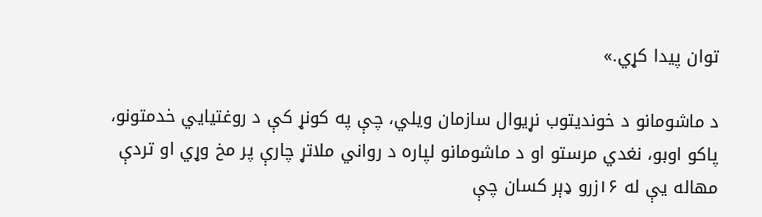توان پیدا کړي.»

د ماشومانو د خوندیتوب نړیوال سازمان ویلي، چې په کونړ کې د روغتیايي خدمتونو، پاکو اوبو، نغدي مرستو او د ماشومانو لپاره د رواني ملاتړ چارې پر مخ وړي او تردې مهاله یې له ۱۶زرو ډېر کسان چې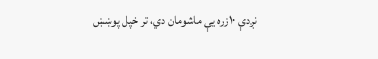نږدې ۱۰زره یې ماشومان دي، تر خپل پوښښ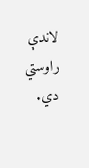لاندې راوستي دي.